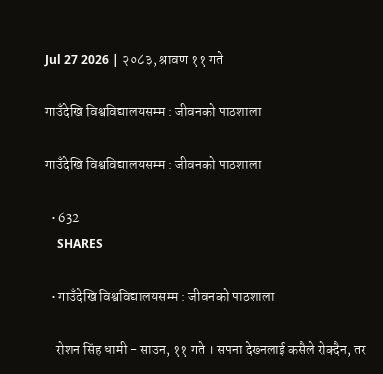Jul 27 2026 | २०८३, श्रावण ११ गते

गाउँदेखि विश्वविद्यालयसम्म : जीवनको पाठशाला

गाउँदेखि विश्वविद्यालयसम्म : जीवनको पाठशाला

  • 632
    SHARES

  • गाउँदेखि विश्वविद्यालयसम्म : जीवनको पाठशाला

    रोशन सिंह धामी - साउन, ११ गते । सपना देख्नलाई कसैले रोक्दैन, तर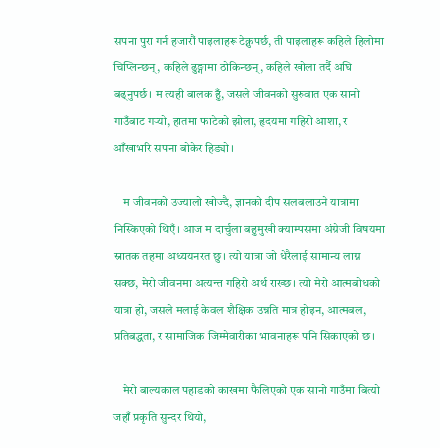सपना पुरा गर्न हजारौं पाइलाहरू टेक्नुपर्छ, ती पाइलाहरू कहिले हिलोमा चिप्लिन्छन्, कहिले ढुङ्गामा ठोकिन्छन्, कहिले खोला तर्दै अघि बढ्नुपर्छ। म त्यही बालक हुँ, जसले जीवनको सुरुवात एक सानो गाउँबाट गर्‍यो, हातमा फाटेको झोला, हृदयमा गहिरो आशा, र आँखाभरि सपना बोकेर हिड्यो ।

    म जीवनको उज्यालो खोज्दै, ज्ञानको दीप सलबलाउने यात्रामा निस्किएको थिएँ। आज म दार्चुला बहुमुखी क्याम्पसमा अंग्रेजी विषयमा स्नातक तहमा अध्ययनरत छु। त्यो यात्रा जो धेरैलाई सामान्य लाग्न सक्छ, मेरो जीवनमा अत्यन्त गहिरो अर्थ राख्छ। त्यो मेरो आत्मबोधको यात्रा हो, जसले मलाई केवल शैक्षिक उन्नति मात्र होइन, आत्मबल, प्रतिबद्धता, र सामाजिक जिम्मेवारीका भावनाहरू पनि सिकाएको छ।

    मेरो बाल्यकाल पहाडको काखमा फैलिएको एक सानो गाउँमा बित्यो जहाँ प्रकृति सुन्दर थियो,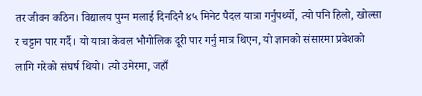तर जीवन कठिन। विद्यालय पुग्न मलाई दिनदिनै ४५ मिनेट पैदल यात्रा गर्नुपर्थ्यो, त्यो पनि हिलो, खोल्सा र चट्टान पार गर्दै। यो यात्रा केवल भौगोलिक दूरी पार गर्नु मात्र थिएन, यो ज्ञानको संसारमा प्रवेशको लागि गरेको संघर्ष थियो। त्यो उमेरमा, जहाँ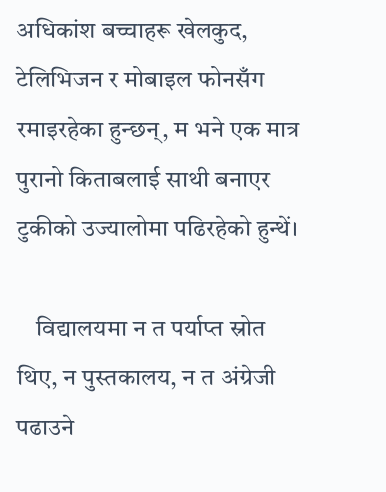अधिकांश बच्चाहरू खेलकुद, टेलिभिजन र मोबाइल फोनसँग रमाइरहेका हुन्छन्, म भने एक मात्र पुरानो किताबलाई साथी बनाएर टुकीको उज्यालोमा पढिरहेको हुन्थें।

    विद्यालयमा न त पर्याप्त स्रोत थिए, न पुस्तकालय, न त अंग्रेजी पढाउने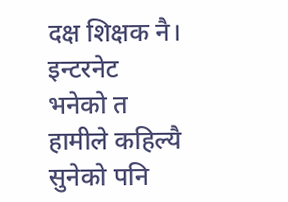दक्ष शिक्षक नै। इन्टरनेट भनेको त हामीले कहिल्यै सुनेको पनि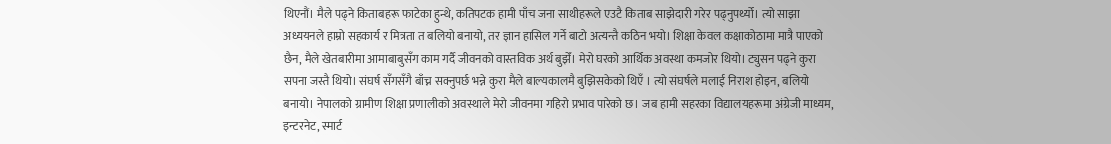थिएनौं। मैले पढ्ने किताबहरू फाटेका हुन्थे, कतिपटक हामी पाँच जना साथीहरूले एउटै किताब साझेदारी गरेर पढ्नुपर्थ्यो। त्यो साझा अध्ययनले हाम्रो सहकार्य र मित्रता त बलियो बनायो, तर ज्ञान हासिल गर्ने बाटो अत्यन्तै कठिन भयो। शिक्षा केवल कक्षाकोठामा मात्रै पाएको छैन, मैले खेतबारीमा आमाबाबुसँग काम गर्दै जीवनको वास्तविक अर्थ बुझेँ। मेरो घरको आर्थिक अवस्था कमजोर थियो। ट्युसन पढ्ने कुरा सपना जस्तै थियो। संघर्ष सँगसँगै बाँच्न सक्नुपर्छ भन्ने कुरा मैले बाल्यकालमै बुझिसकेको थिएँ । त्यो संघर्षले मलाई निराश होइन, बलियो बनायो। नेपालको ग्रामीण शिक्षा प्रणालीको अवस्थाले मेरो जीवनमा गहिरो प्रभाव पारेको छ। जब हामी सहरका विद्यालयहरूमा अंग्रेजी माध्यम, इन्टरनेट, स्मार्ट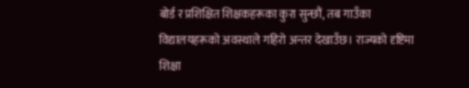बोर्ड र प्रशिक्षित शिक्षकहरूका कुरा सुन्छौं, तब गाउँका विद्यालयहरूको अवस्थाले गहिरो अन्तर देखाउँछ। राज्यको दृष्टिमा शिक्षा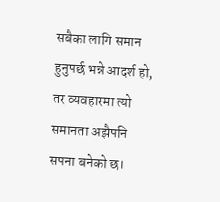सबैका लागि समान हुनुपर्छ भन्ने आदर्श हो, तर व्यवहारमा त्यो समानता अझैपनि सपना बनेको छ।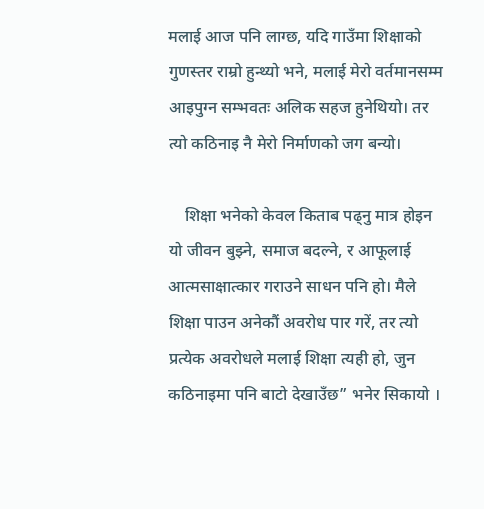मलाई आज पनि लाग्छ, यदि गाउँमा शिक्षाको गुणस्तर राम्रो हुन्थ्यो भने, मलाई मेरो वर्तमानसम्म आइपुग्न सम्भवतः अलिक सहज हुनेथियो। तर त्यो कठिनाइ नै मेरो निर्माणको जग बन्यो।

    शिक्षा भनेको केवल किताब पढ्नु मात्र होइन यो जीवन बुझ्ने, समाज बदल्ने, र आफूलाई आत्मसाक्षात्कार गराउने साधन पनि हो। मैले शिक्षा पाउन अनेकौं अवरोध पार गरें, तर त्यो प्रत्येक अवरोधले मलाई शिक्षा त्यही हो, जुन कठिनाइमा पनि बाटो देखाउँछ” भनेर सिकायो ।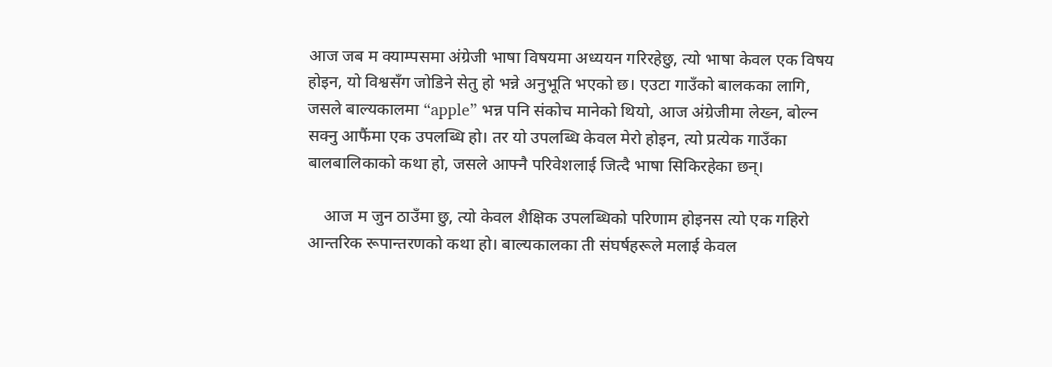आज जब म क्याम्पसमा अंग्रेजी भाषा विषयमा अध्ययन गरिरहेछु, त्यो भाषा केवल एक विषय होइन, यो विश्वसँग जोडिने सेतु हो भन्ने अनुभूति भएको छ। एउटा गाउँको बालकका लागि, जसले बाल्यकालमा “apple” भन्न पनि संकोच मानेको थियो, आज अंग्रेजीमा लेख्न, बोल्न सक्नु आफैंमा एक उपलब्धि हो। तर यो उपलब्धि केवल मेरो होइन, त्यो प्रत्येक गाउँका बालबालिकाको कथा हो, जसले आफ्नै परिवेशलाई जित्दै भाषा सिकिरहेका छन्।

    आज म जुन ठाउँमा छु, त्यो केवल शैक्षिक उपलब्धिको परिणाम होइनस त्यो एक गहिरो आन्तरिक रूपान्तरणको कथा हो। बाल्यकालका ती संघर्षहरूले मलाई केवल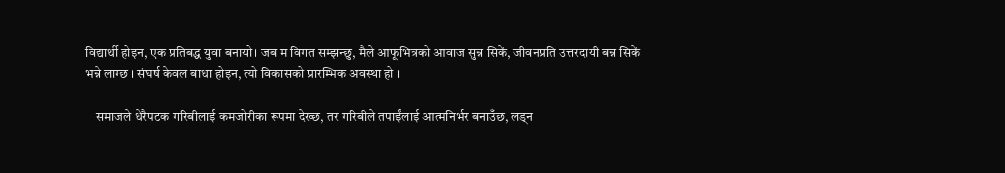विद्यार्थी होइन, एक प्रतिबद्ध युवा बनायो। जब म विगत सम्झन्छु, मैले आफूभित्रको आवाज सुन्न सिकें, जीवनप्रति उत्तरदायी बन्न सिकें भन्ने लाग्छ । संघर्ष केवल बाधा होइन, त्यो विकासको प्रारम्भिक अवस्था हो ।

    समाजले धेरैपटक गरिबीलाई कमजोरीका रूपमा देख्छ, तर गरिबीले तपाईंलाई आत्मनिर्भर बनाउँछ, लड्न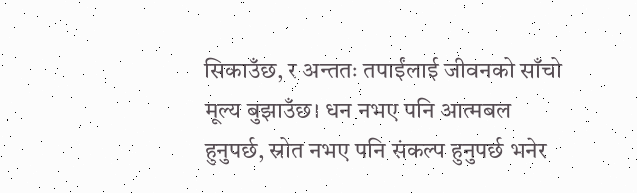सिकाउँछ, र अन्ततः तपाईंलाई जीवनको साँचो मूल्य बुझाउँछ। धन नभए पनि आत्मबल हुनुपर्छ, स्रोत नभए पनि संकल्प हुनुपर्छ भनेर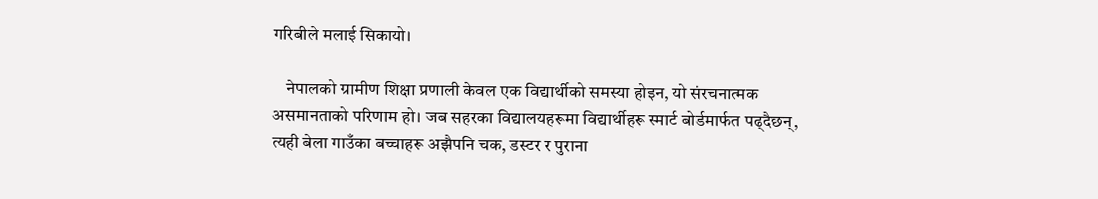गरिबीले मलाई सिकायो।

    नेपालको ग्रामीण शिक्षा प्रणाली केवल एक विद्यार्थीको समस्या होइन, यो संरचनात्मक असमानताको परिणाम हो। जब सहरका विद्यालयहरूमा विद्यार्थीहरू स्मार्ट बोर्डमार्फत पढ्दैछन्, त्यही बेला गाउँका बच्चाहरू अझैपनि चक, डस्टर र पुराना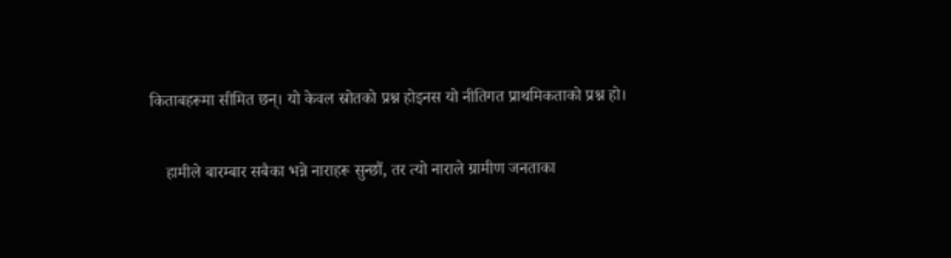किताबहरूमा सीमित छन्। यो केवल स्रोतको प्रश्न होइनस यो नीतिगत प्राथमिकताको प्रश्न हो।

    हामीले बारम्बार सबैका भन्ने नाराहरू सुन्छौं, तर त्यो नाराले ग्रामीण जनताका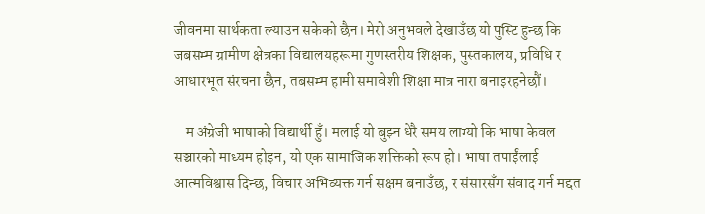जीवनमा सार्थकता ल्याउन सकेको छैन। मेरो अनुभवले देखाउँछ यो पुस्टि हुन्छ कि जबसम्म ग्रामीण क्षेत्रका विद्यालयहरूमा गुणस्तरीय शिक्षक, पुस्तकालय, प्रविधि र आधारभूत संरचना छैन, तबसम्म हामी समावेशी शिक्षा मात्र नारा बनाइरहनेछौं।

    म अंग्रेजी भाषाको विद्यार्थी हुँ। मलाई यो बुझ्न धेरै समय लाग्यो कि भाषा केवल सञ्चारको माध्यम होइन, यो एक सामाजिक शक्तिको रूप हो। भाषा तपाईंलाई आत्मविश्वास दिन्छ, विचार अभिव्यक्त गर्न सक्षम बनाउँछ, र संसारसँग संवाद गर्न मद्दत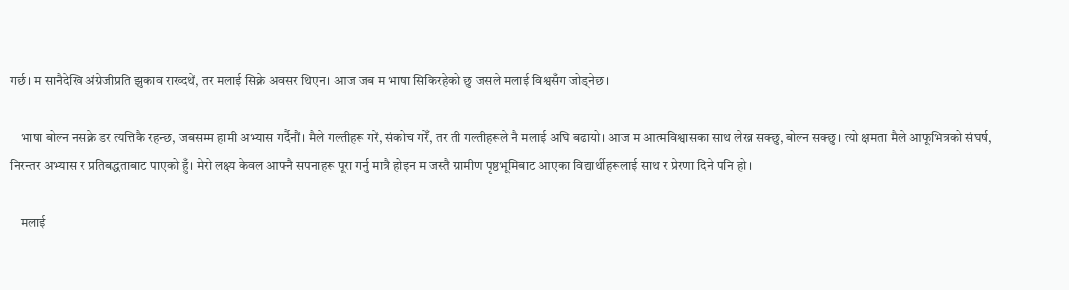गर्छ। म सानैदेखि अंग्रेजीप्रति झुकाव राख्दथें, तर मलाई सिक्ने अवसर थिएन। आज जब म भाषा सिकिरहेको छु जसले मलाई विश्वसँग जोड्नेछ।

    भाषा बोल्न नसक्ने डर त्यत्तिकै रहन्छ, जबसम्म हामी अभ्यास गर्दैनौं। मैले गल्तीहरू गरें, संकोच गरेँ, तर ती गल्तीहरूले नै मलाई अघि बढायो। आज म आत्मविश्वासका साथ लेख्न सक्छु, बोल्न सक्छु। त्यो क्षमता मैले आफूभित्रको संघर्ष, निरन्तर अभ्यास र प्रतिबद्धताबाट पाएको हुँ। मेरो लक्ष्य केवल आफ्नै सपनाहरू पूरा गर्नु मात्रै होइन म जस्तै ग्रामीण पृष्ठभूमिबाट आएका विद्यार्थीहरूलाई साथ र प्रेरणा दिने पनि हो ।

    मलाई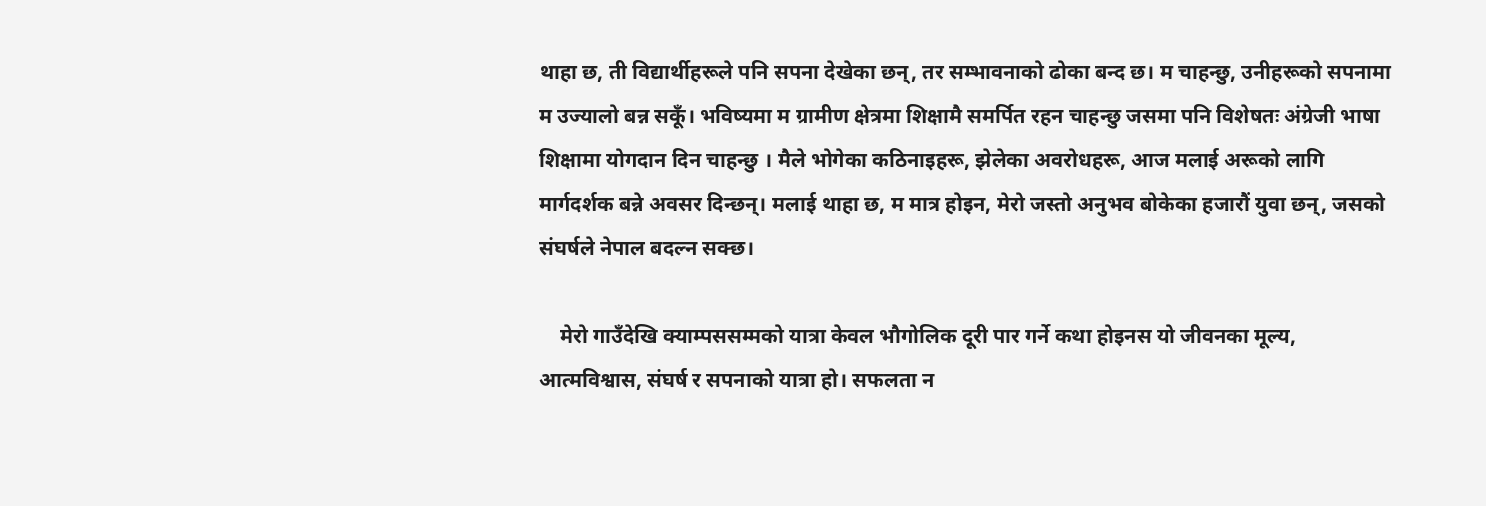थाहा छ, ती विद्यार्थीहरूले पनि सपना देखेका छन्, तर सम्भावनाको ढोका बन्द छ। म चाहन्छु, उनीहरूको सपनामा म उज्यालो बन्न सकूँ। भविष्यमा म ग्रामीण क्षेत्रमा शिक्षामै समर्पित रहन चाहन्छु जसमा पनि विशेषतः अंग्रेजी भाषा शिक्षामा योगदान दिन चाहन्छु । मैले भोगेका कठिनाइहरू, झेलेका अवरोधहरू, आज मलाई अरूको लागि मार्गदर्शक बन्ने अवसर दिन्छन्। मलाई थाहा छ, म मात्र होइन, मेरो जस्तो अनुभव बोकेका हजारौं युवा छन्, जसको संघर्षले नेपाल बदल्न सक्छ।

    मेरो गाउँदेखि क्याम्पससम्मको यात्रा केवल भौगोलिक दूरी पार गर्ने कथा होइनस यो जीवनका मूल्य, आत्मविश्वास, संघर्ष र सपनाको यात्रा हो। सफलता न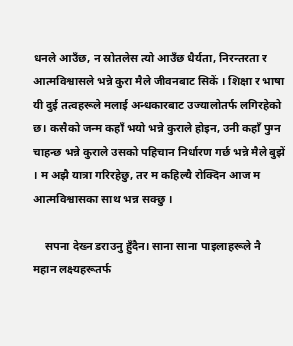धनले आउँछ, न स्रोतलेस त्यो आउँछ धैर्यता, निरन्तरता र आत्मविश्वासले भन्ने कुरा मैले जीवनबाट सिकें । शिक्षा र भाषा यी दुई तत्वहरूले मलाई अन्धकारबाट उज्यालोतर्फ लगिरहेको छ। कसैको जन्म कहाँ भयो भन्ने कुराले होइन, उनी कहाँ पुग्न चाहन्छ भन्ने कुराले उसको पहिचान निर्धारण गर्छ भन्ने मैले बुझें । म अझै यात्रा गरिरहेछु, तर म कहिल्यै रोक्दिन आज म आत्मविश्वासका साथ भन्न सक्छु ।

    सपना देख्न डराउनु हुँदैन। साना साना पाइलाहरूले नै महान लक्ष्यहरूतर्फ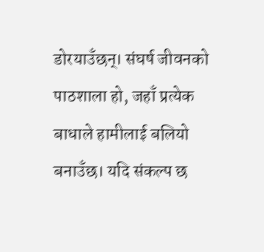डोरयाउँछन्। संघर्ष जीवनको पाठशाला हो, जहाँ प्रत्येक बाधाले हामीलाई बलियो बनाउँछ। यदि संकल्प छ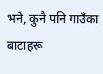भने, कुनै पनि गाउँका बाटाहरू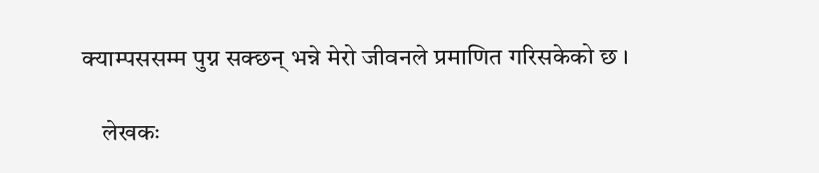क्याम्पससम्म पुग्न सक्छन् भन्ने मेरो जीवनले प्रमाणित गरिसकेको छ ।

    लेखकः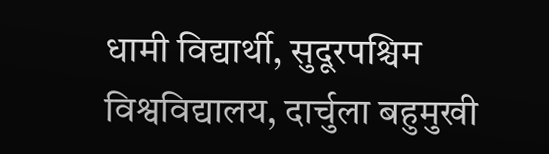धामी विद्यार्थी, सुदूरपश्चिम विश्वविद्यालय, दार्चुला बहुमुखी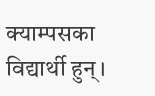क्याम्पसका विद्यार्थी हुन्।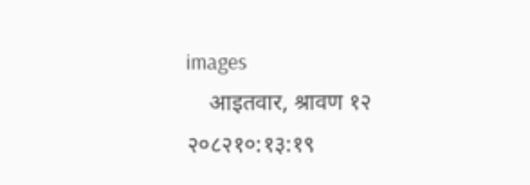images
    आइतवार, श्रावण १२ २०८२१०:१३:१९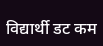विद्यार्थी डट कम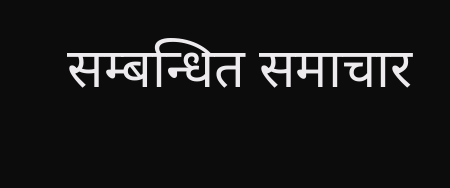सम्बन्धित समाचार